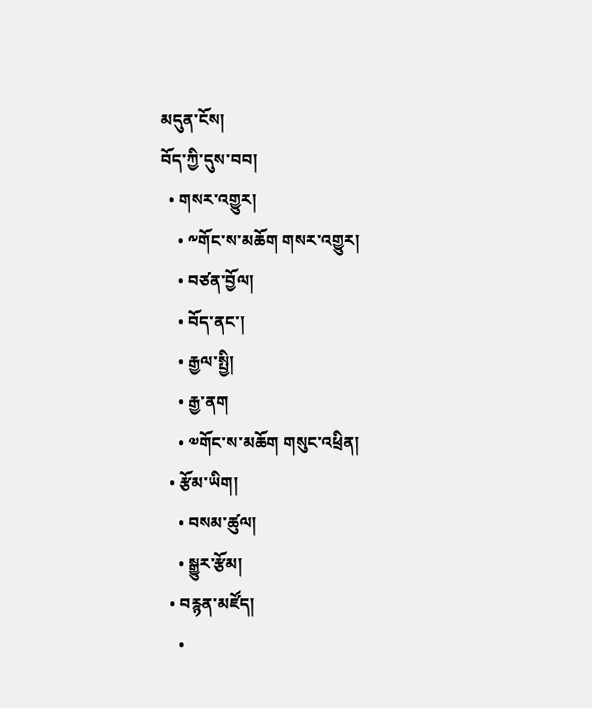མདུན་ངོས།
བོད་ཀྱི་དུས་བབ།
  • གསར་འགྱུར།
    • ༸གོང་ས་མཆོག གསར་འགྱུར།
    • བཙན་བྱོལ།
    • བོད་ནང་།
    • རྒྱལ་སྤྱི།
    • རྒྱ་ནག
    • ༧གོང་ས་མཆོག གསུང་འཕྲིན།
  • རྩོམ་ཡིག།
    • བསམ་ཚུལ།
    • སྒྱུར་རྩོམ།
  • བརྙན་མཛོད།
    •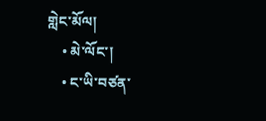གླེང་མོལ།
    • མེ་ལོང་།
    • ང་ཡི་བཙན་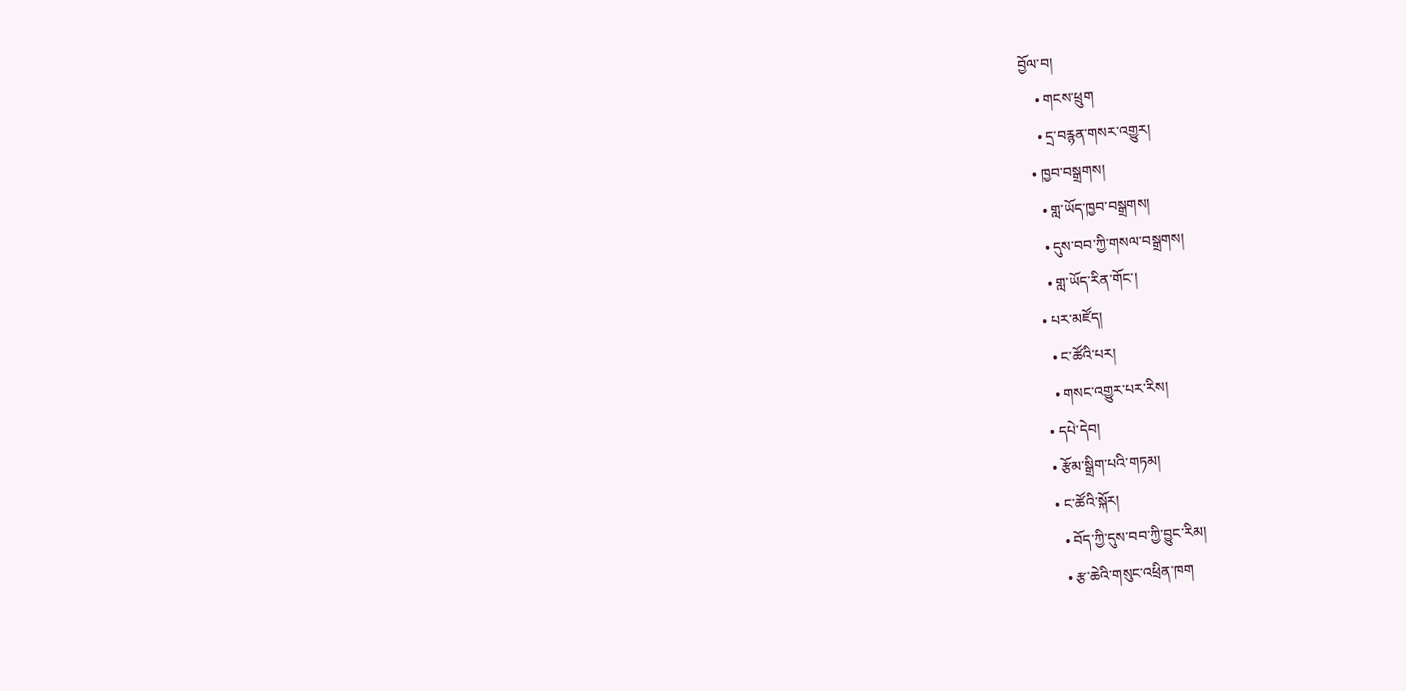བྱོལ་བ།
    • གངས་ཕྲུག
    • དྲ་བརྙན་གསར་འགྱུར།
  • ཁྱབ་བསྒྲགས།
    • གླ་ཡོད་ཁྱབ་བསྒྲགས།
    • དུས་བབ་ཀྱི་གསལ་བསྒྲགས།
    • གླ་ཡོད་རིན་གོང་།
  • པར་མཛོད།
    • ང་ཚོའི་པར།
    • གསང་འགྱུར་པར་རིས།
  • དཔེ་དེབ།
  • རྩོམ་སྒྲིག་པའི་གཏམ།
  • ང་ཚོའི་སྐོར།
    • བོད་ཀྱི་དུས་བབ་ཀྱི་བྱུང་རིམ།
    • རྩ་ཆེའི་གསུང་འཕྲིན་ཁག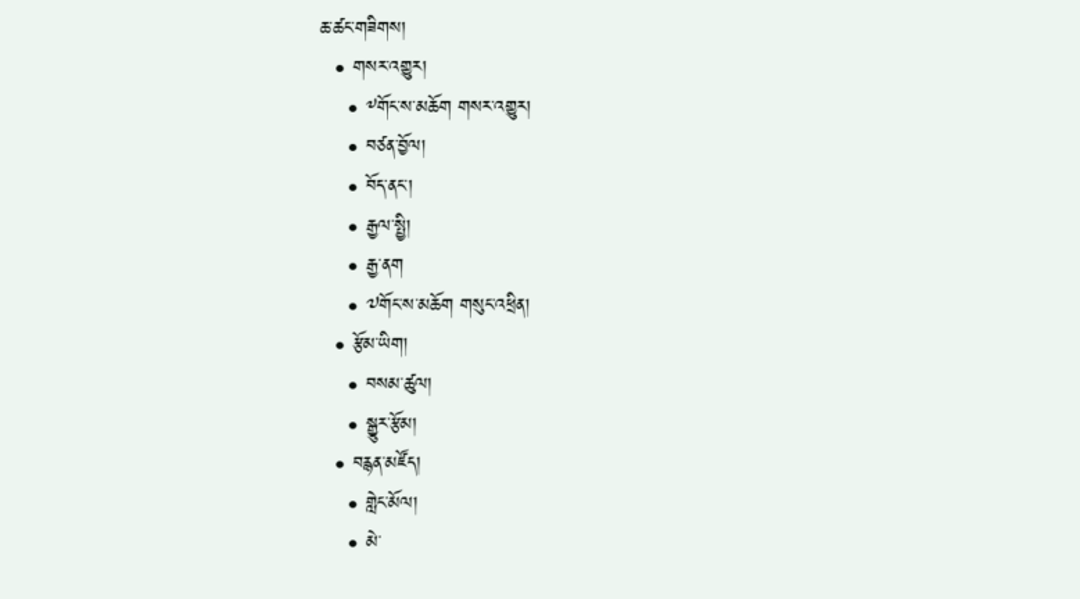ཆ་ཚང་གཟིགས།
  • གསར་འགྱུར།
    • ༸གོང་ས་མཆོག གསར་འགྱུར།
    • བཙན་བྱོལ།
    • བོད་ནང་།
    • རྒྱལ་སྤྱི།
    • རྒྱ་ནག
    • ༧གོང་ས་མཆོག གསུང་འཕྲིན།
  • རྩོམ་ཡིག།
    • བསམ་ཚུལ།
    • སྒྱུར་རྩོམ།
  • བརྙན་མཛོད།
    • གླེང་མོལ།
    • མེ་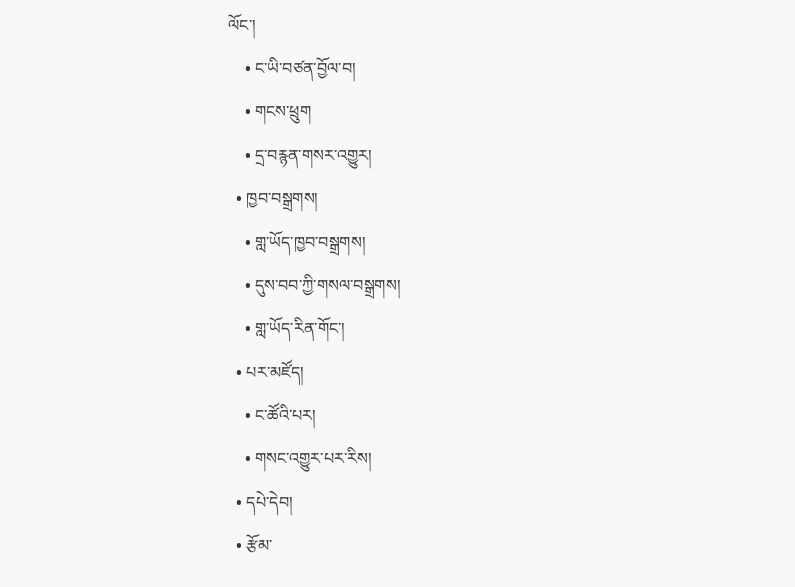ལོང་།
    • ང་ཡི་བཙན་བྱོལ་བ།
    • གངས་ཕྲུག
    • དྲ་བརྙན་གསར་འགྱུར།
  • ཁྱབ་བསྒྲགས།
    • གླ་ཡོད་ཁྱབ་བསྒྲགས།
    • དུས་བབ་ཀྱི་གསལ་བསྒྲགས།
    • གླ་ཡོད་རིན་གོང་།
  • པར་མཛོད།
    • ང་ཚོའི་པར།
    • གསང་འགྱུར་པར་རིས།
  • དཔེ་དེབ།
  • རྩོམ་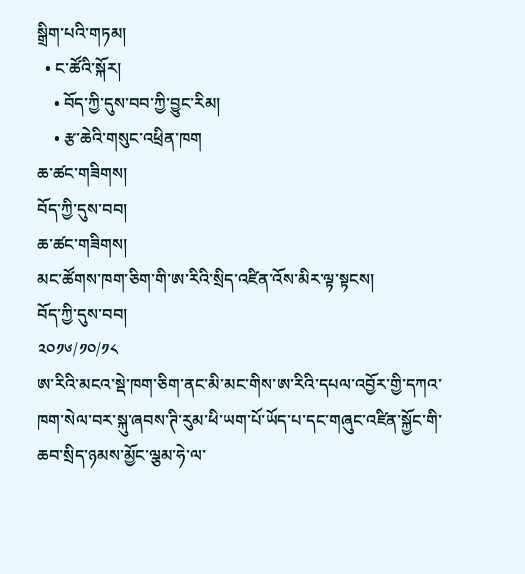སྒྲིག་པའི་གཏམ།
  • ང་ཚོའི་སྐོར།
    • བོད་ཀྱི་དུས་བབ་ཀྱི་བྱུང་རིམ།
    • རྩ་ཆེའི་གསུང་འཕྲིན་ཁག
ཆ་ཚང་གཟིགས།
བོད་ཀྱི་དུས་བབ།
ཆ་ཚང་གཟིགས།
མང་ཚོགས་ཁག་ཅིག་གི་ཨ་རིའི་སྲིད་འཛིན་འོས་མིར་ལྟ་སྟངས།
བོད་ཀྱི་དུས་བབ།
༢༠༡༦/༡༠/༡༨
ཨ་རིའི་མངའ་སྡེ་ཁག་ཅིག་ནང་མི་མང་གིས་ཨ་རིའི་དཔལ་འབྱོར་གྱི་དཀའ་ཁག་སེལ་བར་སྐུ་ཞབས་ཊི་རུམ་ཕི་ཡག་པོ་ཡོད་པ་དང་གཞུང་འཛིན་སྐྱོང་གི་ཆབ་སྲིད་ཉམས་མྱོང་ལྕམ་ཧེ་ལ་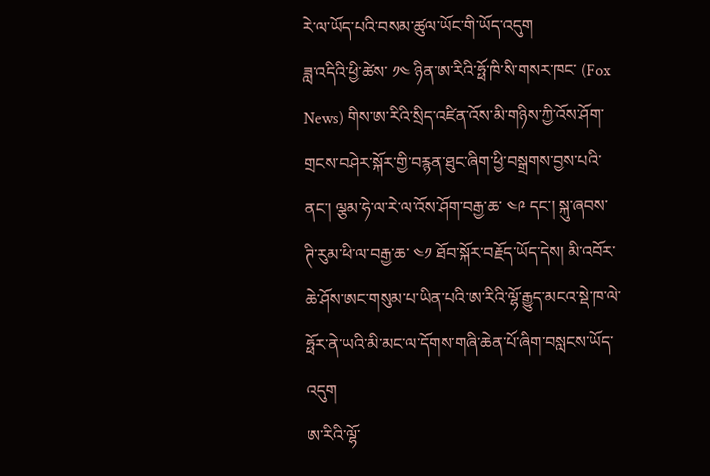རེ་ལ་ཡོད་པའི་བསམ་ཚུལ་ཡོང་གི་ཡོད་འདུག
ཟླ་འདིའི་ཕྱི་ཚེས་ ༡༤ ཉིན་ཨ་རིའི་ཧྥོ་ཁི་སི་གསར་ཁང་ (Fox News) གིས་ཨ་རིའི་སྲིད་འཛིན་འོས་མི་གཉིས་ཀྱི་འོས་ཤོག་གྲངས་བཤེར་སྐོར་གྱི་བརྙན་ཐུང་ཞིག་ཕྱི་བསྒྲགས་བྱས་པའི་ནང་། ལྕམ་ཧེ་ལ་རེ་ལ་འོས་ཤོག་བརྒྱ་ཆ་ ༤༩ དང་། སྐུ་ཞབས་ཊི་རུམ་ཕི་ལ་བརྒྱ་ཆ་ ༤༡ ཐོབ་སྐོར་བརྗོད་ཡོད་དེས། མི་འབོར་ཆེ་ཤོས་ཨང་གསུམ་པ་ཡིན་པའི་ཨ་རིའི་ལྷོ་རྒྱུད་མངའ་སྡེ་ཁ་ལེ་ཧྥོར་ནེ་ཡའི་མི་མང་ལ་དོགས་གཞི་ཆེན་པོ་ཞིག་བསླངས་ཡོད་འདུག
ཨ་རིའི་ལྷོ་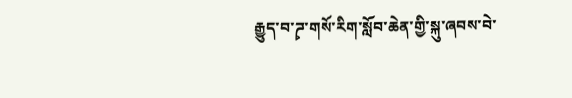རྒྱུད་བ་ཌྭ་གསོ་རིག་སློབ་ཆེན་གྱི་སྐུ་ཞབས་བེ་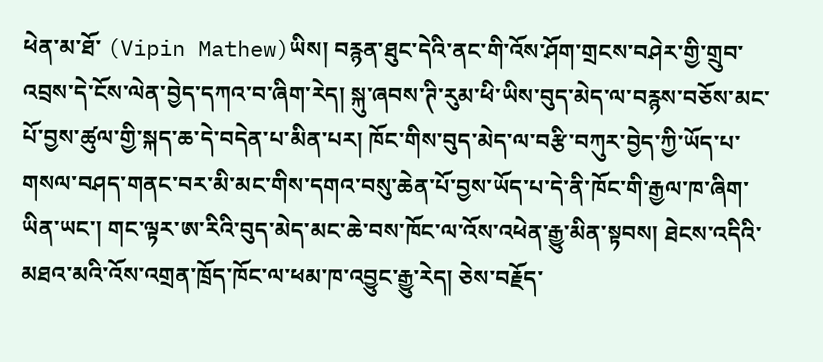ཕེན་མ་ཐོ་ (Vipin Mathew)ཡིས། བརྙན་ཐུང་དེའི་ནང་གི་འོས་ཤོག་གྲངས་བཤེར་གྱི་གྲུབ་འབྲས་དེ་ངོས་ལེན་བྱེད་དཀའ་བ་ཞིག་རེད། སྐུ་ཞབས་ཊི་རུམ་ཕི་ཡིས་བུད་མེད་ལ་བརྙས་བཅོས་མང་པོ་བྱས་ཚུལ་གྱི་སྐད་ཆ་དེ་བདེན་པ་མིན་པར། ཁོང་གིས་བུད་མེད་ལ་བརྩི་བཀུར་བྱེད་ཀྱི་ཡོད་པ་གསལ་བཤད་གནང་བར་མི་མང་གིས་དགའ་བསུ་ཆེན་པོ་བྱས་ཡོད་པ་དེ་ནི་ཁོང་གི་རྒྱལ་ཁ་ཞིག་ཡིན་ཡང་། གང་ལྟར་ཨ་རིའི་བུད་མེད་མང་ཆེ་བས་ཁོང་ལ་འོས་འཕེན་རྒྱུ་མིན་སྟབས། ཐེངས་འདིའི་མཐའ་མའི་འོས་འགྲན་ཁྲོད་ཁོང་ལ་ཕམ་ཁ་འབྱུང་རྒྱུ་རེད། ཅེས་བརྗོད་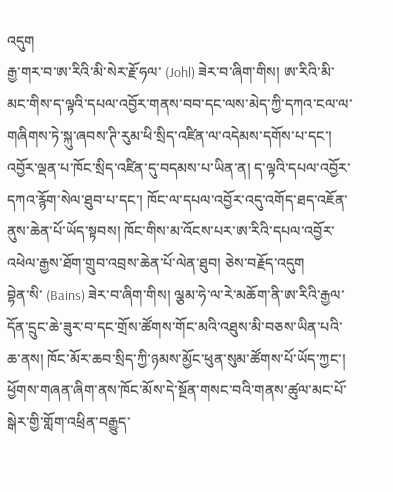འདུག
རྒྱ་གར་བ་ཨ་རིའི་མི་སེར་རྗོ་ཧལ་ (Johl) ཟེར་བ་ཞིག་གིས། ཨ་རིའི་མི་མང་གིས་ད་ལྟའི་དཔལ་འབྱོར་གནས་བབ་དང་ལས་མེད་ཀྱི་དཀའ་ངལ་ལ་གཞིགས་ཏེ་སྐུ་ཞབས་ཊི་རུམ་ཕི་སྲིད་འཛིན་ལ་འདེམས་དགོས་པ་དང་། འབྱོར་ལྡན་པ་ཁོང་སྲིད་འཛིན་དུ་བདམས་པ་ཡིན་ན། ད་ལྟའི་དཔལ་འབྱོར་དཀའ་རྙོག་སེལ་ཐུབ་པ་དང་། ཁོང་ལ་དཔལ་འབྱོར་འདུ་འགོད་ཐད་འཇོན་ནུས་ཆེན་པོ་ཡོད་སྟབས། ཁོང་གིས་མ་འོངས་པར་ཨ་རིའི་དཔལ་འབྱོར་འཕེལ་རྒྱས་ཐོག་གྲུབ་འབྲས་ཆེན་པོ་ལེན་ཐུབ། ཅེས་བརྗོད་འདུག
བྷེན་སི་ (Bains) ཟེར་བ་ཞིག་གིས། ལྕམ་ཧེ་ལ་རེ་མཆོག་ནི་ཨ་རིའི་རྒྱལ་དོན་དྲུང་ཆེ་ཟུར་བ་དང་གྲོས་ཚོགས་གོང་མའི་འཐུས་མི་བཅས་ཡིན་པའི་ཆ་ནས། ཁོང་མོར་ཆབ་སྲིད་ཀྱི་ཉམས་མྱོང་ཕུན་སུམ་ཚོགས་པོ་ཡོད་ཀྱང་། ཕྱོགས་གཞན་ཞིག་ནས་ཁོང་མོས་དེ་སྔོན་གསང་བའི་གནས་ཚུལ་མང་པོ་སྒེར་གྱི་གློག་འཕྲིན་བརྒྱུད་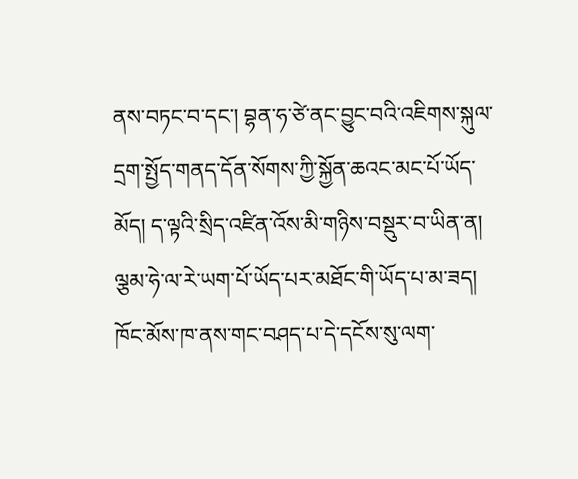ནས་བཏང་བ་དང་། བྷན་ཧ་ཙེ་ནང་བྱུང་བའི་འཇིགས་སྐུལ་དྲག་སྤྱོད་གནད་དོན་སོགས་ཀྱི་སྐྱོན་ཆའང་མང་པོ་ཡོད་མོད། ད་ལྟའི་སྲིད་འཛིན་འོས་མི་གཉིས་བསྡུར་བ་ཡིན་ན། ལྕམ་ཧེ་ལ་རེ་ཡག་པོ་ཡོད་པར་མཐོང་གི་ཡོད་པ་མ་ཟད། ཁོང་མོས་ཁ་ནས་གང་བཤད་པ་དེ་དངོས་སུ་ལག་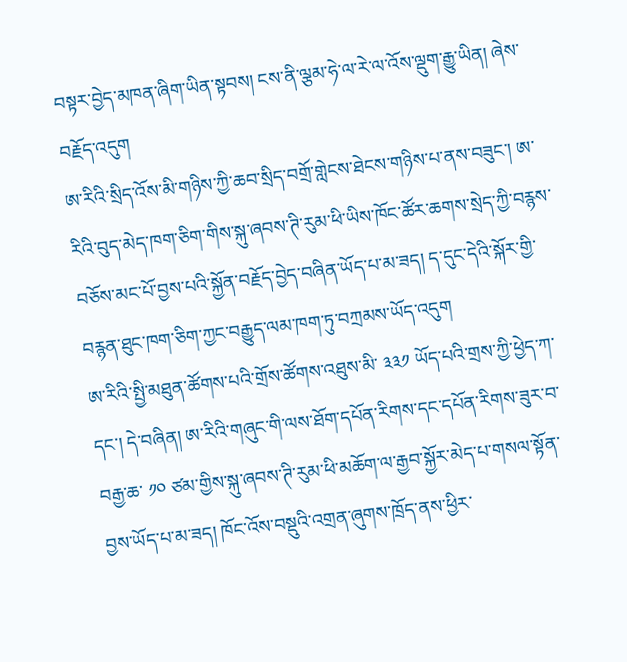བསྟར་བྱེད་མཁན་ཞིག་ཡིན་སྟབས། ངས་ནི་ལྕམ་ཧེ་ལ་རེ་ལ་འོས་ལྡུག་རྒྱུ་ཡིན། ཞེས་བརྗོད་འདུག
ཨ་རིའི་སྲིད་འོས་མི་གཉིས་ཀྱི་ཆབ་སྲིད་བགྲོ་གླེངས་ཐེངས་གཉིས་པ་ནས་བཟུང་། ཨ་རིའི་བུད་མེད་ཁག་ཅིག་གིས་སྐུ་ཞབས་ཊི་རུམ་ཕི་ཡིས་ཁོང་ཚོར་ཆགས་སྲེད་ཀྱི་བརྙས་བཅོས་མང་པོ་བྱས་པའི་སྐྱོན་བརྗོད་བྱེད་བཞིན་ཡོད་པ་མ་ཟད། ད་དུང་དེའི་སྐོར་གྱི་བརྙན་ཐུང་ཁག་ཅིག་ཀྱང་བརྒྱུད་ལམ་ཁག་ཏུ་བཀྲམས་ཡོད་འདུག
ཨ་རིའི་སྤྱི་མཐུན་ཚོགས་པའི་གྲོས་ཚོགས་འཐུས་མི་ ༣༣༡ ཡོད་པའི་གྲས་ཀྱི་ཕྱེད་ཀ་དང་། དེ་བཞིན། ཨ་རིའི་གཞུང་གི་ལས་ཐོག་དཔོན་རིགས་དང་དཔོན་རིགས་ཟུར་བ་བརྒྱ་ཆ་ ༡༠ ཙམ་གྱིས་སྐུ་ཞབས་ཊི་རུམ་ཕི་མཆོག་ལ་རྒྱབ་སྐྱོར་མེད་པ་གསལ་སྟོན་བྱས་ཡོད་པ་མ་ཟད། ཁོང་འོས་བསྡུའི་འགྲན་ཞུགས་ཁྲོད་ནས་ཕྱིར་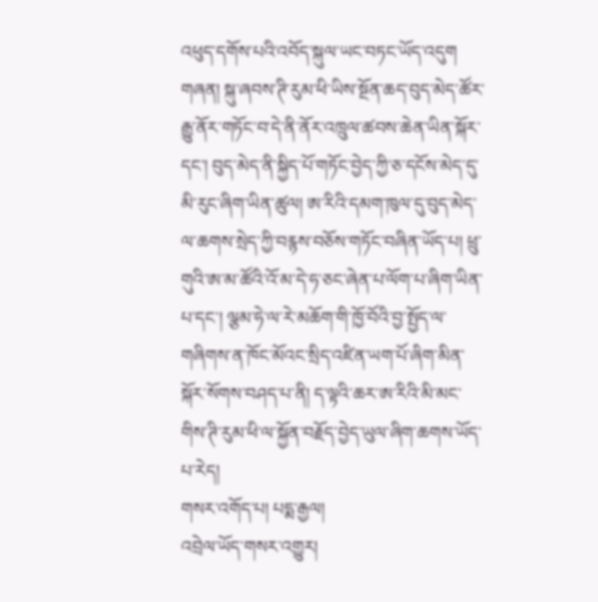འཕུད་དགོས་པའི་འབོད་སྐུལ་ཡང་བཏང་ཡོད་འདུག
གཞན། སྐུ་ཞབས་ཊི་རུམ་ཕི་ཡིས་སྔོན་ཆད་བུད་མེད་ཚོར་རྒྱུ་ནོར་གཏོང་བ་དེ་ནི་ནོར་འཁྲུལ་ཚབས་ཆེན་ཡིན་སྐོར་དང་། བུད་མེད་ནི་སྐྱིད་པོ་གཏོང་བྱེད་ཀྱི་ཅ་དངོས་མེད་དུ་མི་རུང་ཞིག་ཡིན་ཚུལ། ཨ་རིའི་དམག་ཁུལ་དུ་བུད་མེད་ལ་ཆགས་སྲེད་ཀྱི་བརྙས་བཅོས་གཏོང་བཞིན་ཡོད་པ། ཕྲུ་གུའི་ཨ་མ་ཚོའི་འོ་མ་དེ་ཧ་ཅང་ཞེན་པ་ལོག་པ་ཞིག་ཡིན་པ་དང་། ལྕམ་ཧེ་ལ་རེ་མཆོག་གི་ཁྱོ་བོའི་བྱ་སྤྱོད་ལ་གཞིགས་ན་ཁོང་མོའང་སྲིད་འཛིན་ཡག་པོ་ཞིག་མིན་སྐོར་སོགས་བཤད་པ་ནི། ད་ལྟའི་ཆར་ཨ་རིའི་མི་མང་གིས་ཊི་རུམ་ཕི་ལ་སྐྱོན་བརྗོད་བྱེད་ཡུལ་ཞིག་ཆགས་ཡོད་པ་རེད།
གསར་འགོད་པ། པདྨ་རྒྱལ།
འབྲེལ་ཡོད་གསར་འགྱུར།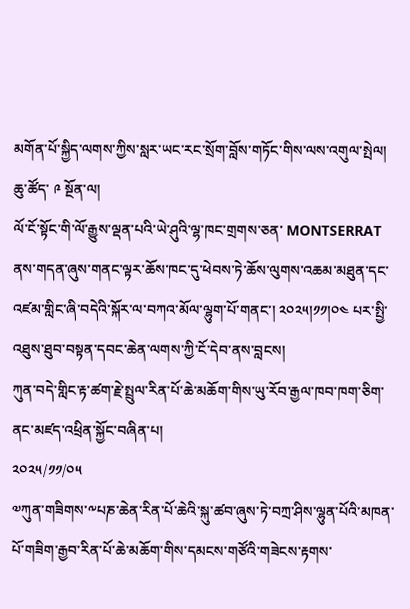མགོན་པོ་སྐྱིད་ལགས་ཀྱིས་སླར་ཡང་རང་སྲོག་བློས་གཏོང་གིས་ལས་འགུལ་སྤེལ།
ཆུ་ཚོད་ ༩ སྔོན་ལ།
ལོ་ངོ་སྟོང་གི་ལོ་རྒྱུས་ལྡན་པའི་ཡེ་ཤུའི་ལྷ་ཁང་གྲགས་ཅན་ MONTSERRAT ནས་གདན་ཞུས་གནང་ལྟར་ཆོས་ཁང་དུ་ཕེབས་ཏེ་ཆོས་ལུགས་འཆམ་མཐུན་དང་འཛམ་གླིང་ཞི་བདེའི་སྐོར་ལ་བཀའ་མོལ་ལྷུག་པོ་གནང་། ༢༠༢༥།༡༡།༠༤ པར་སྤྱི་འཐུས་ཐུབ་བསྟན་དབང་ཆེན་ལགས་ཀྱི་ངོ་དེབ་ནས་བླངས།
ཀུན་བདེ་གླིང་རྟ་ཚག་རྗེ་སྤྲུལ་རིན་པོ་ཆེ་མཆོག་གིས་ཡུ་རོབ་རྒྱལ་ཁབ་ཁག་ཅིག་ནང་མཛད་འཕྲིན་སྐྱོང་བཞིན་པ།
༢༠༢༥/༡༡/༠༥
༧ཀུན་གཟིགས་༸པཎ་ཆེན་རིན་པོ་ཆེའི་སྐུ་ཚབ་ཞུས་ཏེ་བཀྲ་ཤིས་ལྷུན་པོའི་མཁན་པོ་གཟིག་རྒྱབ་རིན་པོ་ཆེ་མཆོག་གིས་དམངས་གཙོའི་གཟེངས་རྟགས་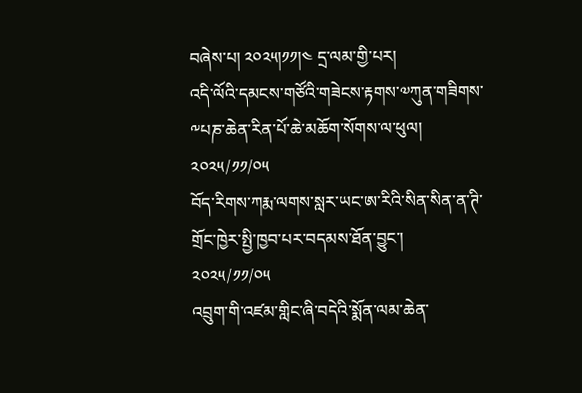བཞེས་པ། ༢༠༢༥།༡༡།༤ དྲ་ལམ་གྱི་པར།
འདི་ལོའི་དམངས་གཙོའི་གཟེངས་རྟགས་༧ཀུན་གཟིགས་༸པཎ་ཆེན་རིན་པོ་ཆེ་མཆོག་སོགས་ལ་ཕུལ།
༢༠༢༥/༡༡/༠༥
བོད་རིགས་ཀརྨ་ལགས་སླར་ཡང་ཨ་རིའི་སིན་སིན་ན་ཊི་གྲོང་ཁྱེར་སྤྱི་ཁྱབ་པར་བདམས་ཐོན་བྱུང་།
༢༠༢༥/༡༡/༠༥
འབྲུག་གི་འཛམ་གླིང་ཞི་བདེའི་སྨོན་ལམ་ཆེན་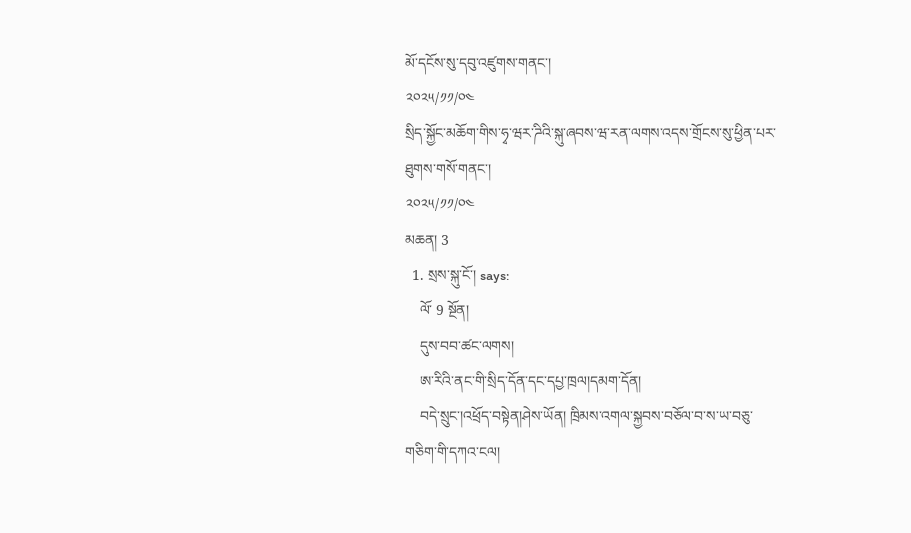མོ་དངོས་སུ་དབུ་འཛུགས་གནང་།
༢༠༢༥/༡༡/༠༤
སྲིད་སྐྱོང་མཆོག་གིས་ཧྭ་ཝར་ཌིའི་སྐུ་ཞབས་ཝ་རན་ལགས་འདས་གྲོངས་སུ་ཕྱིན་པར་ཐུགས་གསོ་གནང་།
༢༠༢༥/༡༡/༠༤
མཆན། 3
  1. སྲས་སྐུ་ངོ་། says:
    ལོ་ 9 སྔོན།
    དུས་བབ་ཚང་ལགས།
    ཨ་རིའི་ནང་གི་སྲིད་དོན་དང་དཔྱ་ཁྲལ།དམག་དོན།
    བདེ་སྲུང་།འཕྲོད་བསྟེན།ཤེས་ཡོན། ཁྲིམས་འགལ་སྐྱབས་བཅོལ་བ་ས་ཡ་བཅུ་གཅིག་གི་དཀའ་ངལ།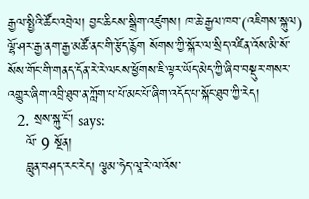རྒྱལ་སྤྱིའི་ཚོང་འབྲེལ། བྱང་ཆིངས་སྒྲིག་འཛུགས། ཁ་ཆེ་རྒྱལ་ཁབ་(འཇིགས་སྐུལ) ལྷོ་ཤར་རྒྱ་ནག་རྒྱ་མཚོ་ནང་གི་རྩོད་རྙོག སོགས་ཀྱི་སྐོར་ལ་སྲིད་འཛིན་འོས་མི་སོ་སོས་གོང་གི་གནད་དོན་རེ་རེ་ལངས་ཕྱོགས་ཇི་ལྟར་ཡོད་མེད་ཀྱི་ཞིབ་བསྡུར་གསར་འགྱུར་ཞིག་འབྲི་ཐུབ་ན་ཀློག་པ་པོ་མང་པོ་ཞིག་འདོད་པ་སྐོང་ཐུབ་ཀྱི་རེད།
  2. སྲས་སྐུ་ངོ་། says:
    ལོ་ 9 སྔོན།
    བླུན་བཤད་རང་རེད། ལྕམ་ཧེད་ལཱ་རེ་ལ་འོས་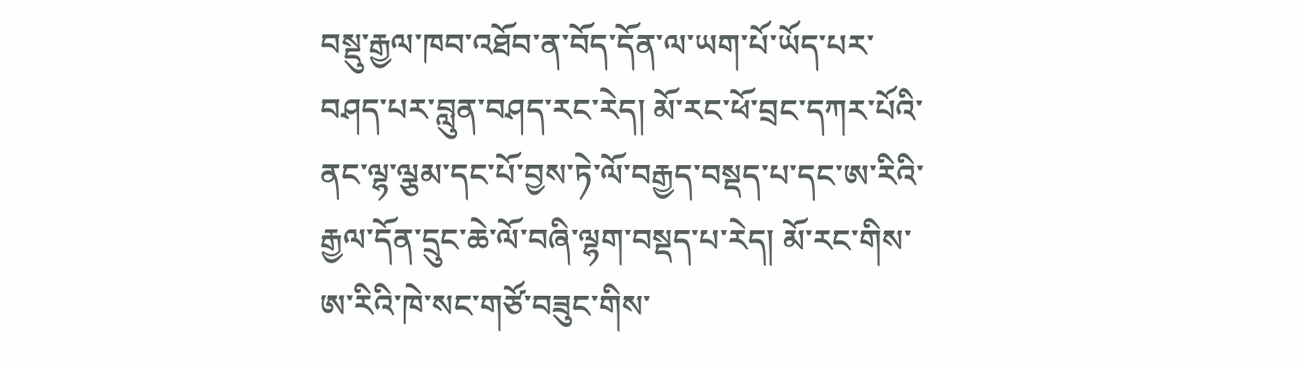བསྡུ་རྒྱལ་ཁབ་འཐོབ་ན་བོད་དོན་ལ་ཡག་པོ་ཡོད་པར་བཤད་པར་བླུན་བཤད་རང་རེད། མོ་རང་ཕོ་བྲང་དཀར་པོའི་ནང་ལྷ་ལྕམ་དང་པོ་བྱས་ཏེ་ལོ་བརྒྱད་བསྡད་པ་དང་ཨ་རིའི་རྒྱལ་དོན་དྲུང་ཆེ་ལོ་བཞི་ལྷག་བསྡད་པ་རེད། མོ་རང་གིས་ཨ་རིའི་ཁེ་སང་གཙོ་བཟུང་གིས་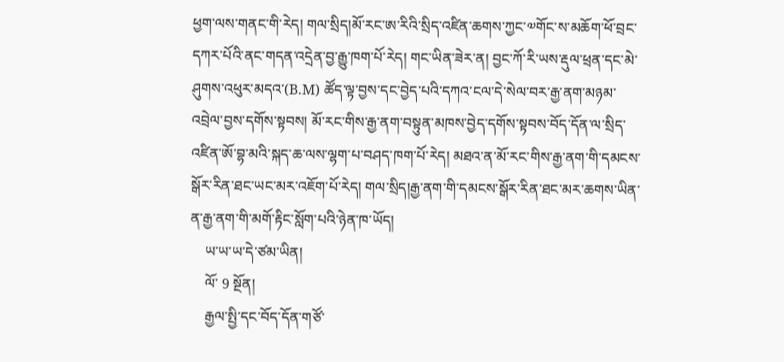ཕྱག་ལས་གནང་གི་རེད། གལ་སྲིད།མོ་རང་ཨ་རིའི་སྲིད་འཛིན་ཆགས་ཀྱང་༧གོང་ས་མཆོག་ཕོ་བྲང་དཀར་པོའི་ནང་གདན་འདྲེན་བྱ་རྒྱུ་ཁག་པོ་རེད། གང་ཡིན་ཟེར་ན། བྱང་ཀོ་རི་ཡས་རྡུལ་ཕྲན་དང་མེ་ཤུགས་འཕུར་མདའ་(B.M) ཚོད་ལྟ་བྱས་དང་བྱེད་པའི་དཀའ་ངལ་དེ་སེལ་བར་རྒྱ་ནག་མཉམ་འབྲེལ་བྱས་དགོས་སྟབས། མོ་རང་གིས་རྒྱ་ནག་བསྟུན་མཁས་བྱེད་དགོས་སྟབས་བོད་དོན་ལ་སྲིད་འཛིན་ཨོ་བྷ་མའི་སྐད་ཆ་ལས་ལྷག་པ་བཤད་ཁག་པོ་རེད། མཐའ་ན་མོ་རང་གིས་རྒྱ་ནག་གི་དམངས་སྒོར་རིན་ཐང་ཡང་མར་འཇོག་པོ་རེད། གལ་སྲིད།རྒྱ་ནག་གི་དམངས་སྒོར་རིན་ཐང་མར་ཆགས་ཡིན་ན་རྒྱ་ནག་གི་མགོ་རྟིང་སློག་པའི་ཉེན་ཁ་ཡོད།
    ཡ་ཡ་ཡ་དེ་ཙམ་ཡིན།
    ལོ་ 9 སྔོན།
    རྒྱལ་སྤྱི་དང་བོད་དོན་གཙོ་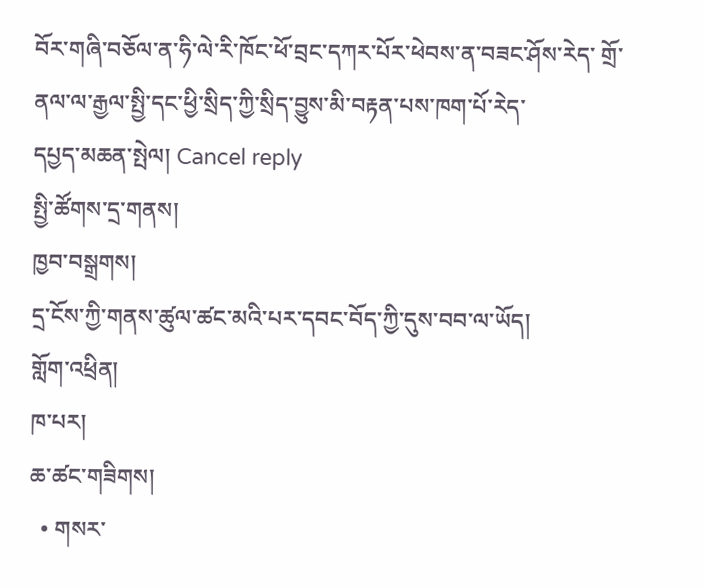བོར་གཞི་བཅོལ་ན་ཧི་ལེ་རི་ཁོང་ཕོ་བྲང་དཀར་པོར་ཕེབས་ན་བཟང་ཤོས་རེད་ གྲོ་ནལ་ལ་རྒྱལ་སྤྱི་དང་ཕྱི་སྲིད་ཀྱི་སྲིད་བྱུས་མི་བརྟན་པས་ཁག་པོ་རེད་
དཔྱད་མཆན་སྤེལ། Cancel reply
སྤྱི་ཚོགས་དྲ་གནས།
ཁྱབ་བསྒྲགས།
དྲ་ངོས་ཀྱི་གནས་ཚུལ་ཚང་མའི་པར་དབང་བོད་ཀྱི་དུས་བབ་ལ་ཡོད།
གློག་འཕྲིན།
ཁ་པར།
ཆ་ཚང་གཟིགས།
  • གསར་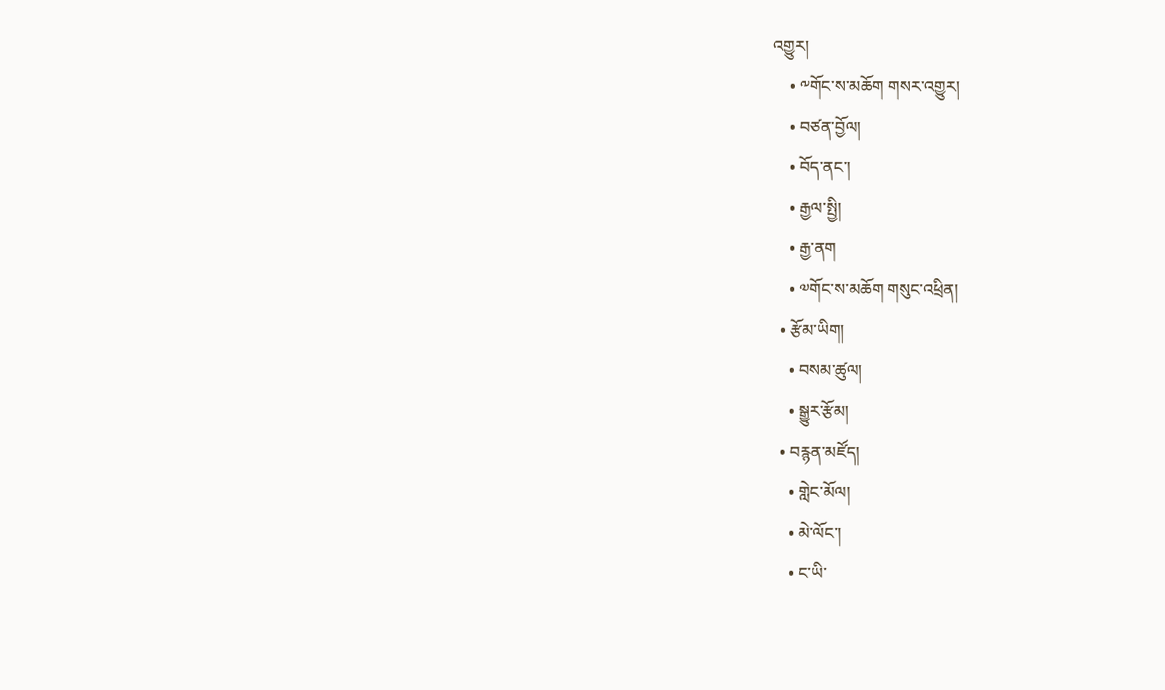འགྱུར།
    • ༸གོང་ས་མཆོག གསར་འགྱུར།
    • བཙན་བྱོལ།
    • བོད་ནང་།
    • རྒྱལ་སྤྱི།
    • རྒྱ་ནག
    • ༧གོང་ས་མཆོག གསུང་འཕྲིན།
  • རྩོམ་ཡིག།
    • བསམ་ཚུལ།
    • སྒྱུར་རྩོམ།
  • བརྙན་མཛོད།
    • གླེང་མོལ།
    • མེ་ལོང་།
    • ང་ཡི་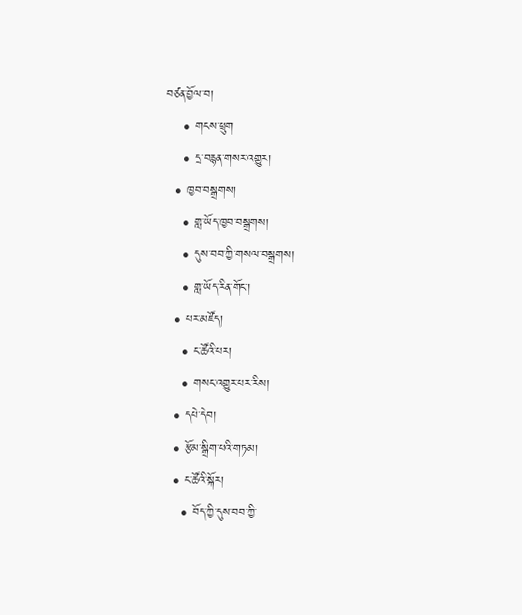བཙན་བྱོལ་བ།
    • གངས་ཕྲུག
    • དྲ་བརྙན་གསར་འགྱུར།
  • ཁྱབ་བསྒྲགས།
    • གླ་ཡོད་ཁྱབ་བསྒྲགས།
    • དུས་བབ་ཀྱི་གསལ་བསྒྲགས།
    • གླ་ཡོད་རིན་གོང་།
  • པར་མཛོད།
    • ང་ཚོའི་པར།
    • གསང་འགྱུར་པར་རིས།
  • དཔེ་དེབ།
  • རྩོམ་སྒྲིག་པའི་གཏམ།
  • ང་ཚོའི་སྐོར།
    • བོད་ཀྱི་དུས་བབ་ཀྱི་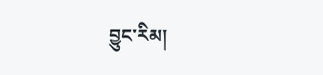བྱུང་རིམ།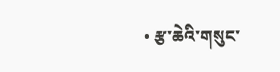• རྩ་ཆེའི་གསུང་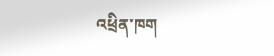འཕྲིན་ཁག